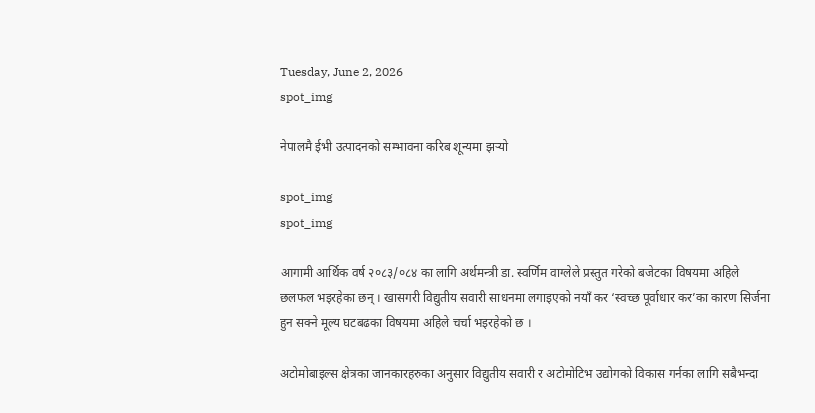Tuesday, June 2, 2026
spot_img

नेपालमै ईभी उत्पादनको सम्भावना करिब शून्यमा झर्‍यो

spot_img
spot_img

आगामी आर्थिक वर्ष २०८३/०८४ का लागि अर्थमन्त्री डा. स्वर्णिम वाग्लेले प्रस्तुत गरेको बजेटका विषयमा अहिले छलफल भइरहेका छन् । खासगरी विद्युतीय सवारी साधनमा लगाइएको नयाँ कर ‘स्वच्छ पूर्वाधार कर’का कारण सिर्जना हुन सक्ने मूल्य घटबढका विषयमा अहिले चर्चा भइरहेको छ ।

अटोमोबाइल्स क्षेत्रका जानकारहरुका अनुसार विद्युतीय सवारी र अटोमोटिभ उद्योगको विकास गर्नका लागि सबैभन्दा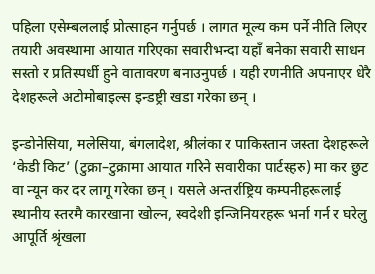पहिला एसेम्बललाई प्रोत्साहन गर्नुपर्छ । लागत मूल्य कम पर्ने नीति लिएर तयारी अवस्थामा आयात गरिएका सवारीभन्दा यहाँ बनेका सवारी साधन सस्तो र प्रतिस्पर्धी हुने वातावरण बनाउनुपर्छ । यही रणनीति अपनाएर धेरै देशहरूले अटोमोबाइल्स इन्डष्ट्री खडा गरेका छन् ।

इन्डोनेसिया, मलेसिया, बंगलादेश, श्रीलंका र पाकिस्तान जस्ता देशहरूले ‘केडी किट’ (टुक्रा–टुक्रामा आयात गरिने सवारीका पार्टस्हरु) मा कर छुट वा न्यून कर दर लागू गरेका छन् । यसले अन्तर्राष्ट्रिय कम्पनीहरूलाई स्थानीय स्तरमै कारखाना खोल्न, स्वदेशी इन्जिनियरहरू भर्ना गर्न र घरेलु आपूर्ति श्रृंखला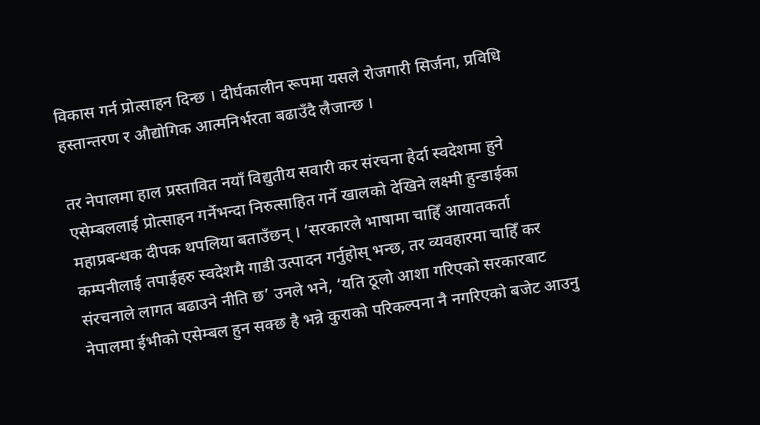विकास गर्न प्रोत्साहन दिन्छ । दीर्घकालीन रूपमा यसले रोजगारी सिर्जना, प्रविधि हस्तान्तरण र औद्योगिक आत्मनिर्भरता बढाउँदै लैजान्छ ।

तर नेपालमा हाल प्रस्तावित नयाँ विद्युतीय सवारी कर संरचना हेर्दा स्वदेशमा हुने एसेम्बललाई प्रोत्साहन गर्नेभन्दा निरुत्साहित गर्ने खालको देखिने लक्ष्मी हुन्डाईका महाप्रबन्धक दीपक थपलिया बताउँछन् । ‘सरकारले भाषामा चाहिँ आयातकर्ता कम्पनीलाई तपाईहरु स्वदेशमै गाडी उत्पादन गर्नुहोस् भन्छ, तर व्यवहारमा चाहिँ कर संरचनाले लागत बढाउने नीति छ’ उनले भने, ‘यति ठूलो आशा गरिएको सरकारबाट नेपालमा ईभीको एसेम्बल हुन सक्छ है भन्ने कुराको परिकल्पना नै नगरिएको बजेट आउनु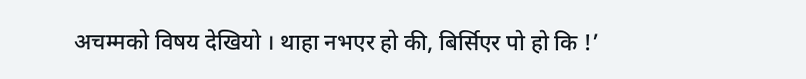अचम्मको विषय देखियो । थाहा नभएर हो की, बिर्सिएर पो हो कि !’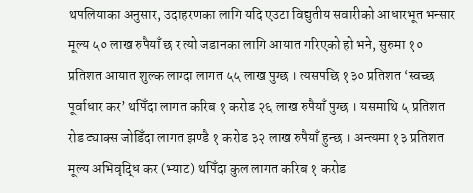थपलियाका अनुसार, उदाहरणका लागि यदि एउटा विद्युतीय सवारीको आधारभूत भन्सार मूल्य ५० लाख रुपैयाँ छ र त्यो जडानका लागि आयात गरिएको हो भने, सुरुमा १० प्रतिशत आयात शुल्क लाग्दा लागत ५५ लाख पुग्छ । त्यसपछि १३० प्रतिशत ‘स्वच्छ पूर्वाधार कर’ थपिँदा लागत करिब १ करोड २६ लाख रुपैयाँ पुग्छ । यसमाथि ५ प्रतिशत रोड ट्याक्स जोडिँदा लागत झण्डै १ करोड ३२ लाख रुपैयाँ हुन्छ । अन्त्यमा १३ प्रतिशत मूल्य अभिवृद्धि कर (भ्याट) थपिँदा कुल लागत करिब १ करोड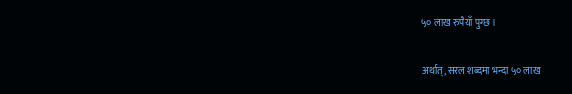५० लाख रुपैयाँ पुग्छ ।

अर्थात्, सरल शब्दमा भन्दा ५० लाख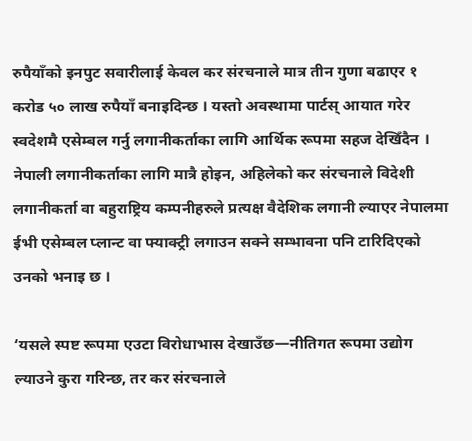रुपैयाँको इनपुट सवारीलाई केवल कर संरचनाले मात्र तीन गुणा बढाएर १ करोड ५० लाख रुपैयाँ बनाइदिन्छ । यस्तो अवस्थामा पार्टस् आयात गरेर स्वदेशमै एसेम्बल गर्नु लगानीकर्ताका लागि आर्थिक रूपमा सहज देखिँदैन । नेपाली लगानीकर्ताका लागि मात्रै होइन, अहिलेको कर संरचनाले विदेशी लगानीकर्ता वा बहुराष्ट्रिय कम्पनीहरुले प्रत्यक्ष वैदेशिक लगानी ल्याएर नेपालमा ईभी एसेम्बल प्लान्ट वा फ्याक्ट्री लगाउन सक्ने सम्भावना पनि टारिदिएको उनको भनाइ छ ।

‘यसले स्पष्ट रूपमा एउटा विरोधाभास देखाउँछ—नीतिगत रूपमा उद्योग ल्याउने कुरा गरिन्छ, तर कर संरचनाले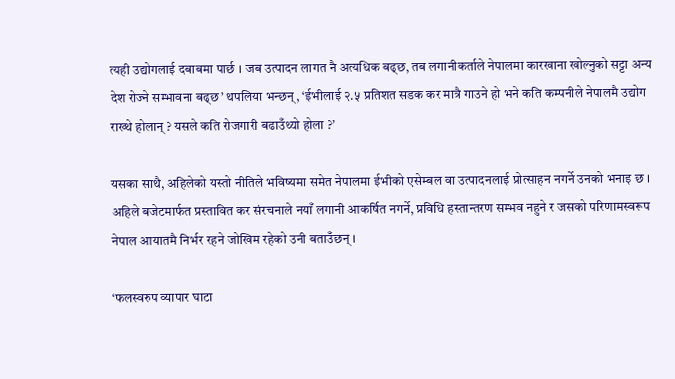त्यही उद्योगलाई दबाबमा पार्छ । जब उत्पादन लागत नै अत्यधिक बढ्छ, तब लगानीकर्ताले नेपालमा कारखाना खोल्नुको सट्टा अन्य देश रोज्ने सम्भावना बढ्छ’ थपलिया भन्छन्, ‘ईभीलाई २.५ प्रतिशत सडक कर मात्रै गाउने हो भने कति कम्पनीले नेपालमै उद्योग राख्थे होलान् ? यसले कति रोजगारी बढाउँथ्यो होला ?’

यसका साथै, अहिलेको यस्तो नीतिले भविष्यमा समेत नेपालमा ईभीको एसेम्बल वा उत्पादनलाई प्रोत्साहन नगर्ने उनको भनाइ छ । अहिले बजेटमार्फत प्रस्तावित कर संरचनाले नयाँ लगानी आकर्षित नगर्ने, प्रविधि हस्तान्तरण सम्भव नहुने र जसको परिणामस्वरूप नेपाल आयातमै निर्भर रहने जोखिम रहेको उनी बताउँछन् ।

‘फलस्वरुप व्यापार घाटा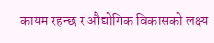कायम रहन्छ र औद्योगिक विकासको लक्ष्य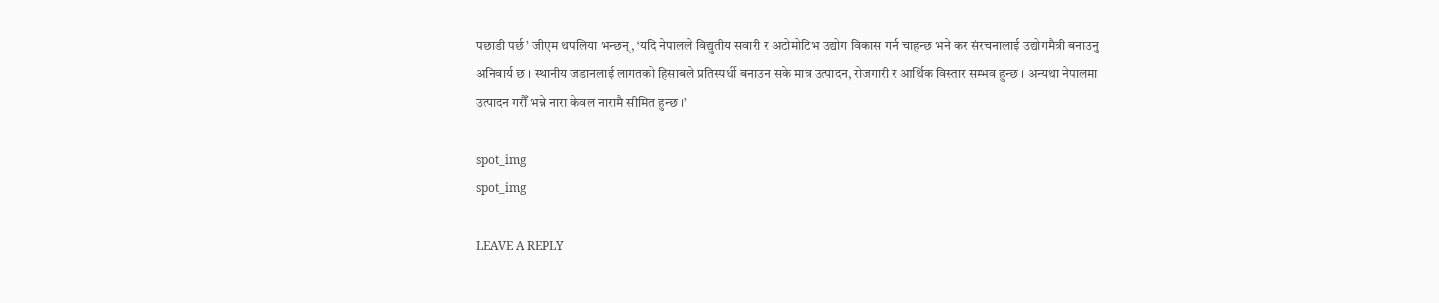पछाडी पर्छ’ जीएम थपलिया भन्छन्, ‘यदि नेपालले विद्युतीय सवारी र अटोमोटिभ उद्योग विकास गर्न चाहन्छ भने कर संरचनालाई उद्योगमैत्री बनाउनु अनिवार्य छ । स्थानीय जडानलाई लागतको हिसाबले प्रतिस्पर्धी बनाउन सके मात्र उत्पादन, रोजगारी र आर्थिक विस्तार सम्भव हुन्छ । अन्यथा नेपालमा उत्पादन गरौँ भन्ने नारा केवल नारामै सीमित हुन्छ ।’

spot_img
spot_img

LEAVE A REPLY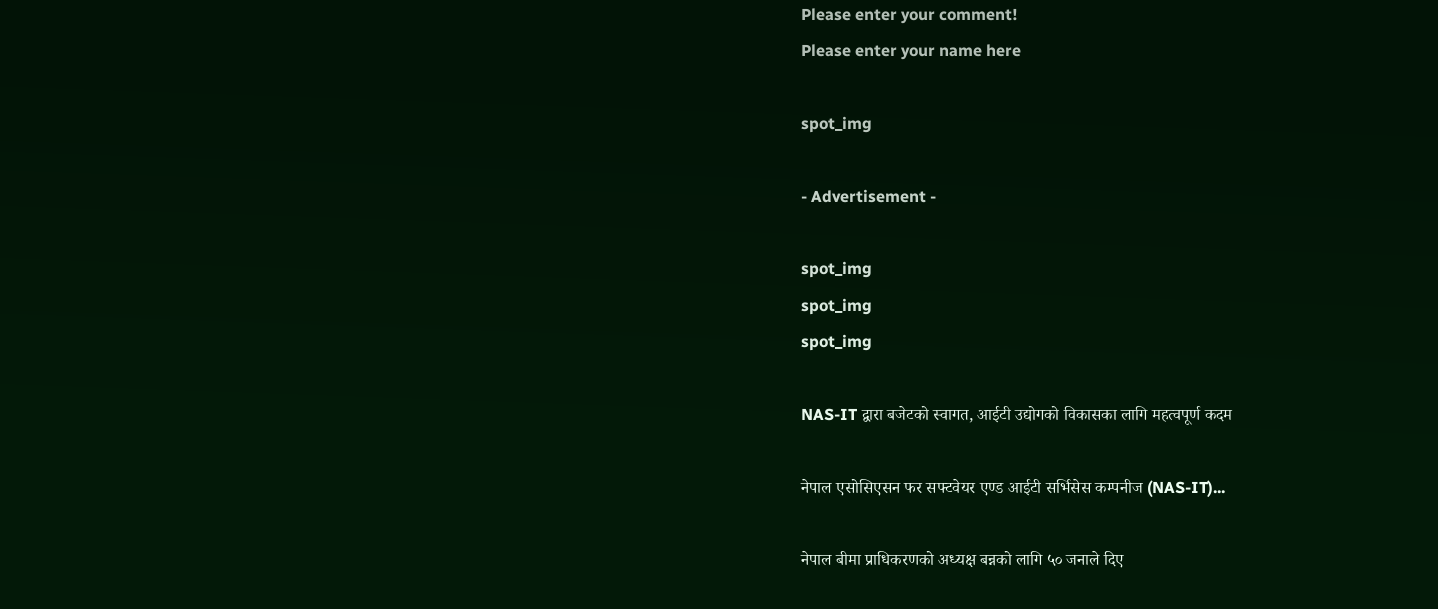Please enter your comment!
Please enter your name here

spot_img

- Advertisement -

spot_img
spot_img
spot_img

NAS-IT द्वारा बजेटको स्वागत, आईटी उद्योगको विकासका लागि महत्वपूर्ण कदम

नेपाल एसोसिएसन फर सफ्टवेयर एण्ड आईटी सर्भिसेस कम्पनीज (NAS-IT)...

नेपाल बीमा प्राधिकरणको अध्यक्ष बन्नको लागि ५० जनाले दिए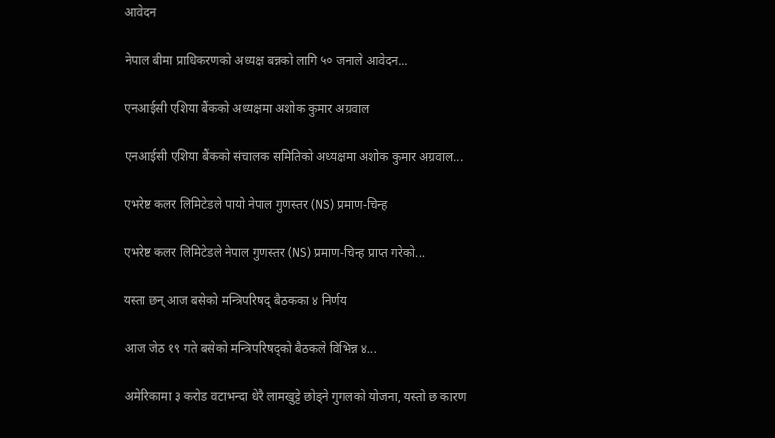आवेदन

नेपाल बीमा प्राधिकरणको अध्यक्ष बन्नको लागि ५० जनाले आवेदन...

एनआईसी एशिया बैंकको अध्यक्षमा अशोक कुमार अग्रवाल

एनआईसी एशिया बैंकको संचालक समितिको अध्यक्षमा अशोक कुमार अग्रवाल...

एभरेष्ट कलर लिमिटेडले पायो नेपाल गुणस्तर (NS) प्रमाण-चिन्ह

एभरेष्ट कलर लिमिटेडले नेपाल गुणस्तर (NS) प्रमाण-चिन्ह प्राप्त गरेको...

यस्ता छन् आज बसेको मन्त्रिपरिषद् बैठकका ४ निर्णय

आज जेठ १९ गते बसेको मन्त्रिपरिषद्को बैठकले विभिन्न ४...

अमेरिकामा ३ करोड वटाभन्दा धेरै लामखुट्टे छोड्ने गुगलको योजना, यस्तो छ कारण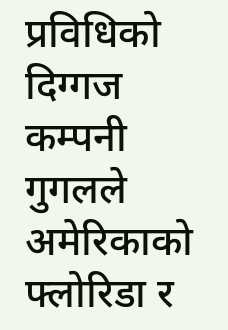प्रविधिको दिग्गज कम्पनी गुगलले अमेरिकाको फ्लोरिडा र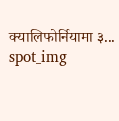क्यालिफोर्नियामा ३...
spot_img